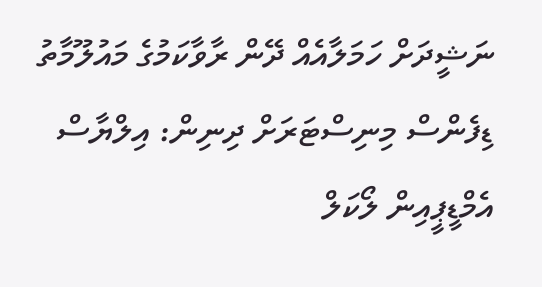ނަޝީދަށް ހަމަލާއެއް ދޭން ރާވާކަމުގެ މައުލޫމާތު ޑިފެންސް މިނިސްޓަރަށް ދިނިން: އިލްޔާސް
އެމްޑީޕީއިން ލޯކަލް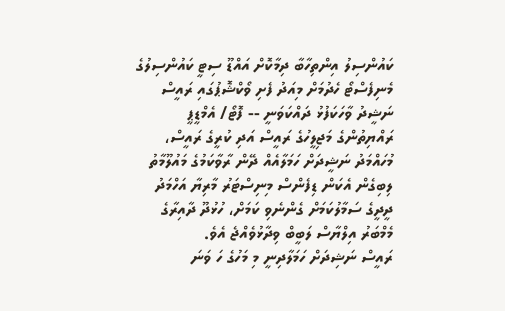ކައުންސިލު އިންތިހާބާ ދިމާކޮށް އައްޑޫ ސިޓީ ކައުންސިލުގެ މެނިފެސްޓޯ ހެދުމަށް މިއަދު ފެށި ވޯކްޝޮޕުގައި ރައީސް ނަޝީދު ވާހަކަފުޅު ދައްކަވަނީ -- ފޮޓޯ/ އެމްޑީޕީ
ރައްޔިތުންގެ މަޖިލީހުގެ ރައީސް އަދި ކުރީގެ ރައީސް، މުހައްމަދު ނަޝީދަށް ހަމަލާއެއް ދޭން ރާވާކަމުގެ މައުލޫމާތު ލިބިގެން އެކަން ޑިފެންސް މިނިސްޓަރު މާރިޔާ އަހްމަދު ދީދީގެ ސަމާލުކަމަށް ގެންނެވި ކަމަށް، ހުޅުދޫ ދާއިރާގެ މެމްބަރު އިލްޔާސް ލަބީބް ވިދާޅުވެއްޖެ އެވެ.
ރައީސް ނަޝިދަށް ހަމަލާދިނީ މި މަހުގެ ހަ ވަނަ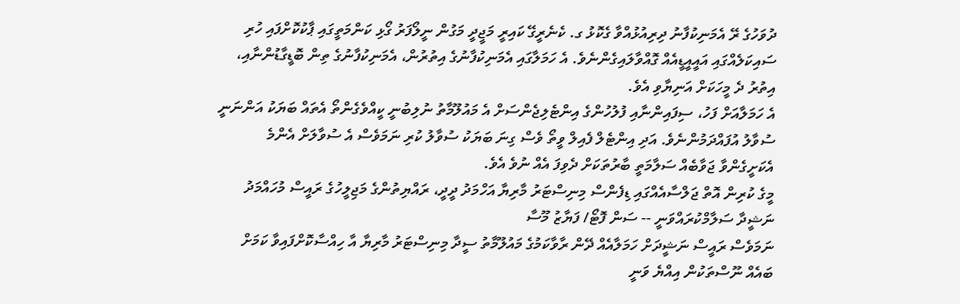ދުވަހުގެ ރޭ އެމަނިކުފާނު ދިރިއުޅުއްވާ ގެކޮޅު ގ. ކެނެރީގޭ ކައިރީ މަޖީދީ މަގުން ނީލޯފަރު ގޯޅި ކަންމަތީގައި ޕާކުކޮށްފައި ހުރި ސައިކަލެއްގައި އައީއީޑީއެއް ގޮއްވާލައިގެންނެވެ. އެ ހަމަލާގައި އެމަނިކުފާނުގެ އިތުރުން، އެމަނިކުފާނުގެ ތިން ބޮޑީގާޑުންނާއި، އިތުރު ދެ މީހަކަށް އަނިޔާވި އެވެ.
އެ ހަމަލާއަށް ފަހު، ސިފައިންނާއި ފުލުހުންގެ އިންޓެލިޖެންސަށް އެ މައުލޫމާތު ނުލިބުނީ ކީއްވެގެންތޯ އެތައް ބަޔަކު އަންނަނީ ސުވާލު އުފައްދަމުންނެވެ. އަދި އިންޓެލް ފެއިލް ވީތޯ ވެސް ގިނަ ބަޔަކު ސުވާލު ކުރި ނަމަވެސް އެ ސުވާލަށް އެންމެ އެކަށީގެންވާ ޖަވާބެއް ސަލާމަތީ ބާރުތަކަށް ދެވިފަ އެއް ނުވެ އެވެ.
މީގެ ކުރިން އޮތް ޖަލްސާއެއްގައި ޑިފެންސް މިނިސްޓަރު މާރިޔާ އަހްމަދު ދީދީ، ރައްޔިތުންގެ މަޖިލީހުގެ ރައީސް މުހައްމަދު ނަޝީދާ ސަލާމްކުރައްވަނީ -- ސަން ފޮޓޯ/ ފަޔާޒު މޫސާ
ނަމަވެސް ރައީސް ނަޝީދަށް ހަމަލާއެއް ދޭން ރާވާކަމުގެ މައުލޫމާތު ސީދާ މިނިސްޓަރު މާރިޔާ އާ ހިއްސާކޮށްފައިވާ ކަމަށް ބައެއް ނޫސްތަކުން އިއްޔެ ވަނީ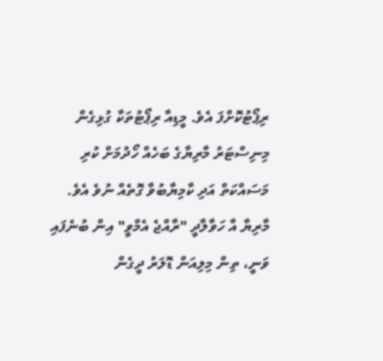ރިޕޯޓުކޮށްފަ އެވެ. މީޑިއާ ރިޕޯޓުތަކާ ގުޅިގެން މިނިސްޓަރު މާރިޔާގެ ބަހެއް ހޯދުމަށް ކުރި މަސައްކަތް އަދި ކާމިޔާބުވާ ގޮތެއް ނުވެ އެވެ.
މާރިޔާ އާ ހަވާލާދީ "ރާއްޖެ އެމްވީ" އިން ބުނެފައި ވަނީ، ތިން މިލިއަން ޑޮލަރު ދީގެން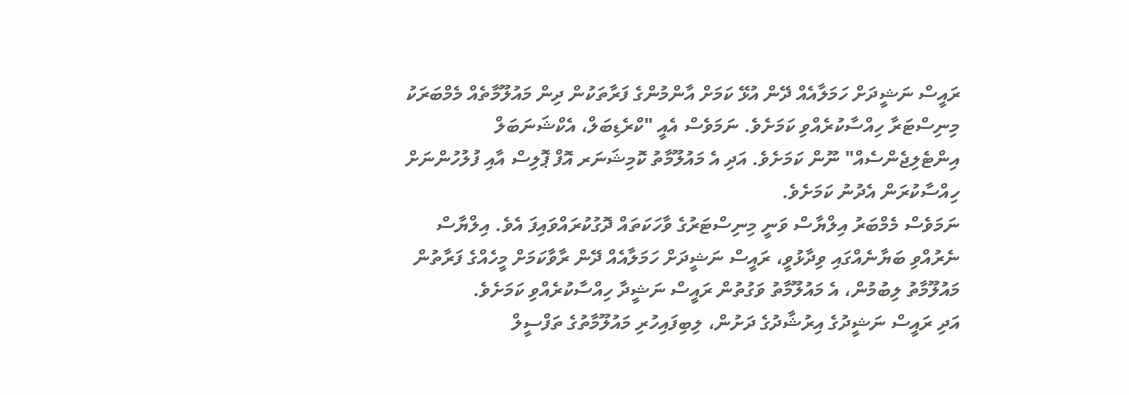ރައީސް ނަޝީދަށް ހަމަލާއެއް ދޭން އުޅޭ ކަމަށް އާންމުންގެ ފަރާތަކުން ދިން މައުލޫމާތެއް މެމްބަރަކު މިނިސްޓަރާ ހިއްސާކުރެއްވި ކަމަށެވެ. ނަމަވެސް އެއީ "ކްރެޑިބަލް، އެކްޝަނަބަލް އިންޓެލިޖެންސެއް" ނޫން ކަމަށެވެ. އަދި އެ މައުލޫމާތު ކޮމިޝަނަރ އޮފް ޕޮލިސް އާއި ފުލުހުންނަށް ހިއްސާކުރަން އެދުނު ކަމަށެވެ.
ނަމަވެސް މެމްބަރު އިލްޔާސް ވަނީ މިނިސްޓަރުގެ ވާހަކަތައް ދޮގުކުރައްވައިފަ އެވެ. އިލްޔާސް ނެރުއްވި ބަޔާނެއްގައި ވިދާޅުވީ، ރައީސް ނަޝީދަށް ހަމަލާއެއް ދޭން ރާވާކަމަށް މީހެއްގެ ފަރާތުން މައުލޫމާތު ލިބުމުން، އެ މައުލޫމާތު ވަގުތުން ރައީސް ނަޝީދާ ހިއްސާކުރެއްވި ކަމަށެވެ.
އަދި ރައީސް ނަޝީދުގެ އިރުޝާދުގެ ދަށުން، ލިބިފައިހުރި މައުލޫމާތުގެ ތަފްސީލް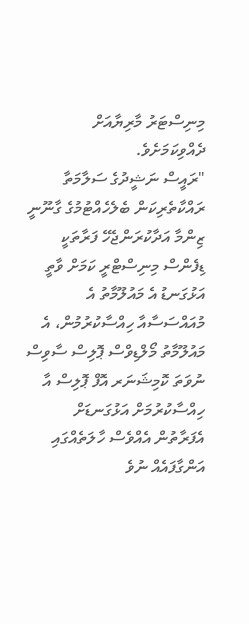މިނިސްޓަރު މާރިޔާއަށް ދެއްވިކަމަށެވެ.
"ރައީސް ނަޝީދުގެ ސަލާމަތާ ރައްކާތެރިކަން ބެލެހެއްޓުމުގެ ގާނޫނީ ޒިންމާ އަދާކުރަންޖެހޭ ފަރާތަކީ ޑިފެންސް މިނިސްޓްރީ ކަމަށް ވާތީ އަޅުގަނޑު އެ މައުލޫމާތު އެ މުއައްސަސާއާ ހިއްސާކުރުމުން، އެ މައުލޫމާތު މޯލްޑިވްސް ޕޮލިސް ސާވިސް ނުވަތަ ކޮމިޝަނަރ އޮފް ޕޮލިސް އާ ހިއްސާކުރުމަށް އަޅުގަނޑަށް އެފަރާތުން އެއްވެސް ހާލަތެއްގައި އަންގާފައެއް ނުވެ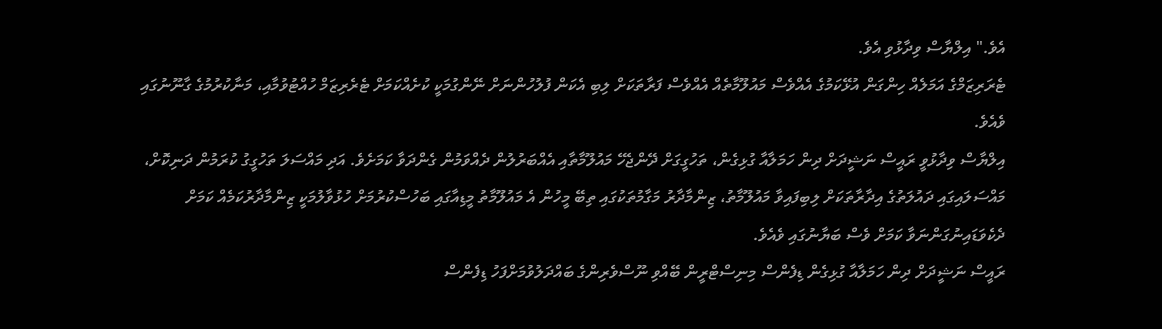އެވެ." އިލްޔާސް ވިދާޅުވި އެވެ.
ޓެރަރިޒަމްގެ އަމަލެއް ހިންގަން އުޅޭކަމުގެ އެއްވެސް މައުލޫމާތެއް އެއްވެސް ފަރާތަކަށް ލިބި އެކަން ފުލުހުންނަށް ނޭންގުމަކީ ކުށެއްކަމަށް ޓެރެރިޒަމް ހުއްޓުވުމާއި، މަނާކުރުމުގެ ގާނޫނުގައި ވެއެވެ.
އިލްޔާސް ވިދާޅުވީ ރައީސް ނަޝީދަށް ދިން ހަމަލާއާ ގުޅިގެން، ތަހުގީގަށް ދޭންޖެހޭ މައުލޫމާތާއި އެއްބަރުލުން ދެއްވަމުން ގެންދަވާ ކަމަށެވެ. އަދި މައްސަލަ ތަހުގީގު ކުރަމުން ދަނިކޮށް، މައްސަލައިގައި ދައުލަތުގެ އިދާރާތަކަށް ލިބިފައިވާ މައުލޫމާތު، ޒިންމާދާރު މަގާމުތަކުގައި ތިބޭ މީހުން އެ މައުލޫމާތު މީޑިއާގައި ބަހުސްކުރުމަށް ހުޅުވާލުމަކީ ޒިންމާދާރުކަމެއް ކަމަށް ދެކެވަޑައިނުގަންނަވާ ކަމަށް ވެސް ބަޔާނުގައި ވެއެވެ.
ރައީސް ނަޝީދަށް ދިން ހަމަލާއާ ގުޅިގެން ޑިފެންސް މިނިސްޓްރީން ބޭއްވި ނޫސްވެރިންގެ ބައްދަލުވުމަށްފަހު ޑިފެންސް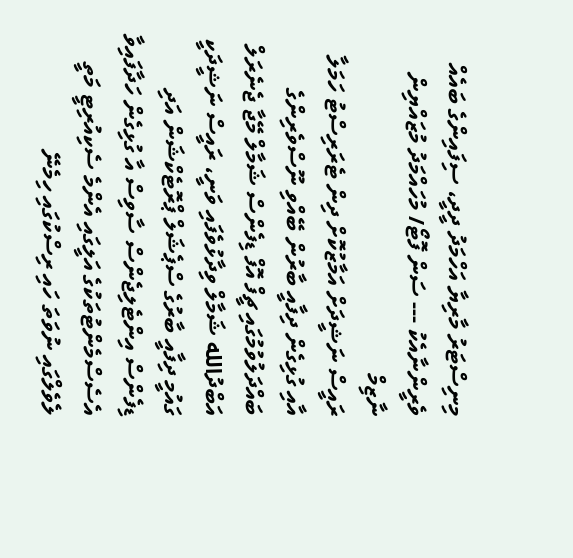މިނިސްޓަރު މާރިޔާ އަހްމަދު ދީދީ، ސިފައިންގެ ބައެއް ވެރީންނާއެކު --- ސަން ފޮޓޯ/ މުހައްމަދު މުޒައްޔިން ނާޒިމް
ރައީސް ނަޝީދަށް އަމާޒުކޮށް ދިން ޓެރަރިސްޓު ހަމަލާ އާއި ގުޅިގެން ދިފާއީ ބާރުން ބޭއްވި ނޫސްވެރިންގެ ބައްދަލުވުމުގައި ޗީފް އޮފް ޑިފެންސް ޝަމާލް މޭޖާ ޖެނެރަލް އަބްދުالله ޝަމާލް ވިދާޅުވެފައި ވަނީ، ރައީސް ނަޝީދަކީ ގައުމީ ދިފާއީ ބާރުގެ ސްޕެޝަލް ޕްރޮޓެކްޝަން އަދި ޑިފެންސް އިންޓެލިޖެންސް ސާވިސް އާ ގުޅިގެން ހަދާފައިވާ އެސެސްމެންޓުތަކުގެ އަލީގައި އެންމެ ސެކިއުރިޓީ މަތީ ލެވެލްގައި ނުވަތަ ހައި ރިސްކުގައި ހިމެނޭ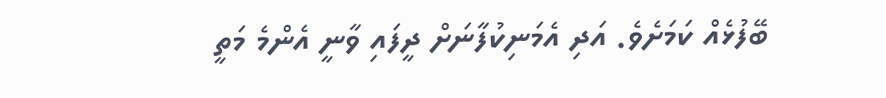ބޭފުޅެއް ކަމަށެވެ. އަދި އެމަނިކުފާނަށް ދީފައި ވާނީ އެންމެ މަތީ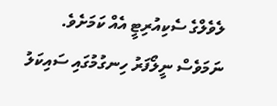ލެވެލްގެ ސެކިއުރިޓީ އެއް ކަމަށެވެ.
ނަމަވެސް ނީލޯފަރު ހިނގުމުގައި ސައިކަލު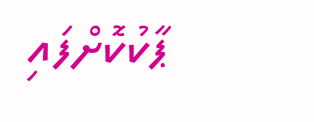ޕާކުކޮށްފައި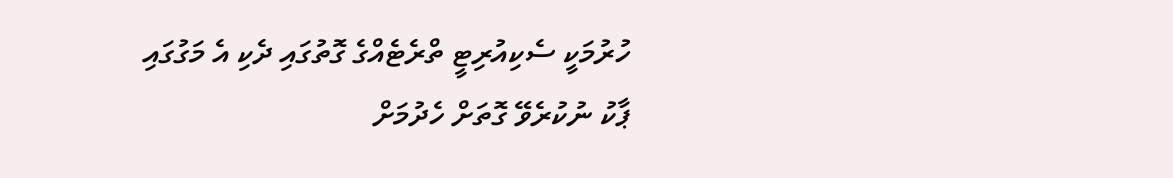ހުރުމަކީ ސެކިއުރިޓީ ތްރެޓެއްގެ ގޮތުގައި ދެކި އެ މަގުގައި ޕާކު ނުކުރެވޭ ގޮތަށް ހެދުމަށް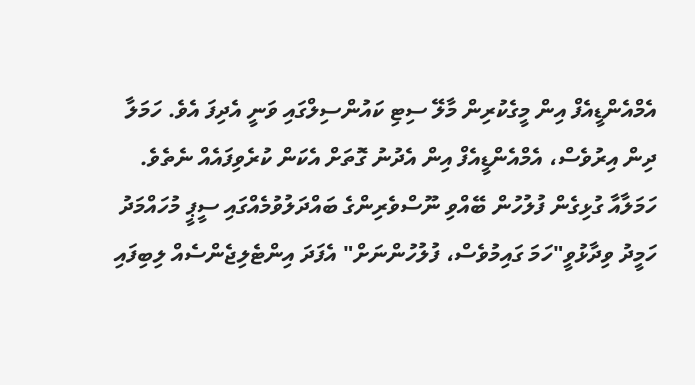އެމްއެންޑީއެފް އިން މީގެކުރިން މާލޭ ސިޓި ކައުންސިލްގައި ވަނީ އެދިފަ އެވެ. ހަމަލާ ދިން އިރުވެސް، އެމްއެންޑީއެފް އިން އެދުނު ގޮތަށް އެކަން ކުރެވިފައެއް ނެތެވެ.
ހަމަލާއާ ގުޅިގެން ފުލުހުން ބޭއްވި ނޫސްވެރިންގެ ބައްދަލުވުމެއްގައި ސީޕީ މުހައްމަދު ހަމީދު ވިދާޅުވީ"ހަމަ ގައިމުވެސް، ފުލުހުންނަށް" އެފަދަ އިންޓެލިޖެންސެއް ލިބިފައި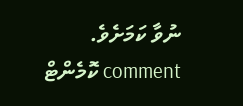ނުވާ ކަމަށެވެ.
comment ކޮމެންޓް